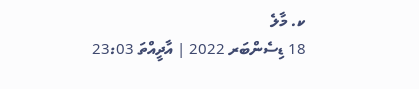ކ. މާލެ
18 ޑިސެންބަރ 2022 | އާދީއްތަ 23:03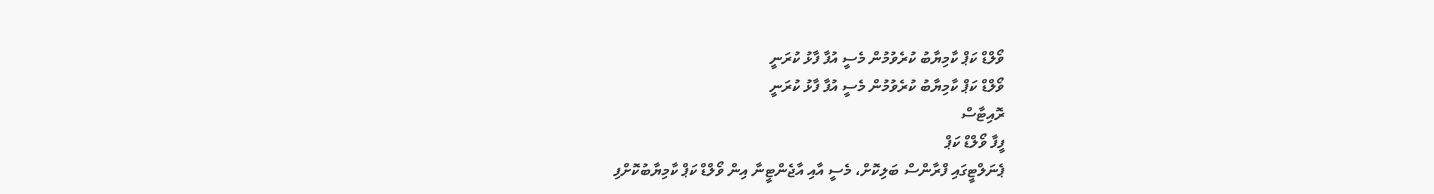ވޯލްޑް ކަޕް ކާމިޔާބު ކުރެވުމުން މެސީ އުފާ ފާޅު ކުރަނީ
ވޯލްޑް ކަޕް ކާމިޔާބު ކުރެވުމުން މެސީ އުފާ ފާޅު ކުރަނީ
ރޮއިޓާސް
ފީފާ ވޯލްޑް ކަޕް
ޕެނަލްޓީގައި ފްރާންސް ބަލިކޮށް، މެސީ އާއި އާޖެންޓީނާ އިން ވޯލްޑް ކަޕް ކާމިޔާބުކޮށްފި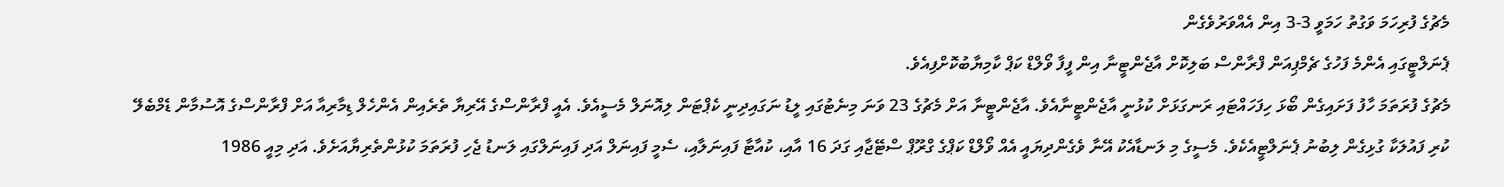މެޗުގެ ފުރިހަމަ ވަގުތު ހަމަވީ 3-3 އިން އެއްވަރުވެގެން
ޕެނަލްޓީގައި އެންމެ ފަހުގެ ޗެމްޕިއަން ފްރާންސް ބަލިކޮށް އާޖެންޓީނާ އިން ފީފާ ވޯލްޑް ކަޕް ކާމިޔާބުކޮށްފިއެވެ.
މެޗުގެ ފުރަތަމަ ހާފު ފަށައިގެން ބޯޅަ ހިފަހައްޓައި ރަނގަޅަށް ކުޅުނީ އާޖެންޓީނާއެވެ. އާޖެންޓީނާ އަށް މެޗުގެ 23 ވަނަ މިނެޓުގައި ލީޑު ނަގައިދިނީ ކެޕްޓަން ލިއޮނަލް މެސީއެވެ. އެއީ ފްރާންސްގެ އޭރިޔާ ތެރެއިން އެންހެލް ޑިމާރިއާ އަށް ފްރާންސްގެ އޮސުމާން ޑެމްބެލޭ ކުރި ފައުލަކާ ގުޅިގެން ލިބުނު ޕެނަލްޓީއެކެވެ. މެސީގެ މި ލަނޑާއެކު އޭނާ ވެގެންދިޔައީ އެއް ވޯލްޑް ކަޕްގެ ގްރޫޕް ސްޓޭޖާއި ގަދަ 16 އާއި، ކުއާޓާ ފައިނަލާއި، ސެމީ ފައިނަލް އަދި ފައިނަލްގައި ލަނޑު ޖެހި ފުރަތަމަ ކުޅުންތެރިޔާއަށެވެ. އަދި މިއީ 1986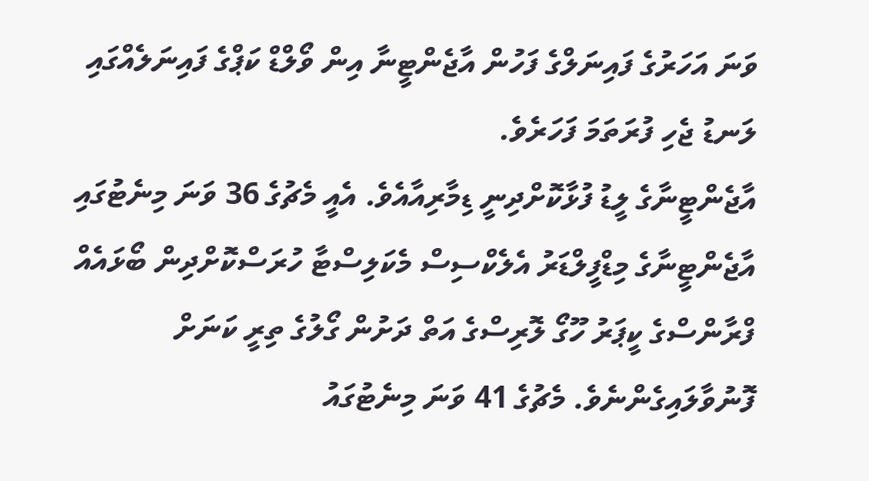ވަނަ އަހަރުގެ ފައިނަލްގެ ފަހުން އާޖެންޓީނާ އިން ވޯލްޑް ކަޕްގެ ފައިނަލެއްގައި ލަނޑު ޖެހި ފުރަތަމަ ފަހަރެވެ.
އާޖެންޓީނާގެ ލީޑު ފުޅާކޮށްދިނީ ޑިމާރިއާއެވެ. އެއީ މެޗުގެ 36 ވަނަ މިނެޓުގައި އާޖެންޓީނާގެ މިޑްފީލްޑަރު އެލެކްސިސް މެކަލިސްޓާ ހުރަސްކޮށްދިން ބޯޅައެއް ފްރާންސްގެ ކީޕަރު ހޫގޯ ލޮރިސްގެ އަތް ދަށުން ގޯލުގެ ތިރީ ކަނަށް ފޮނުވާލައިގެންނެވެ. މެޗުގެ 41 ވަނަ މިނެޓުގައު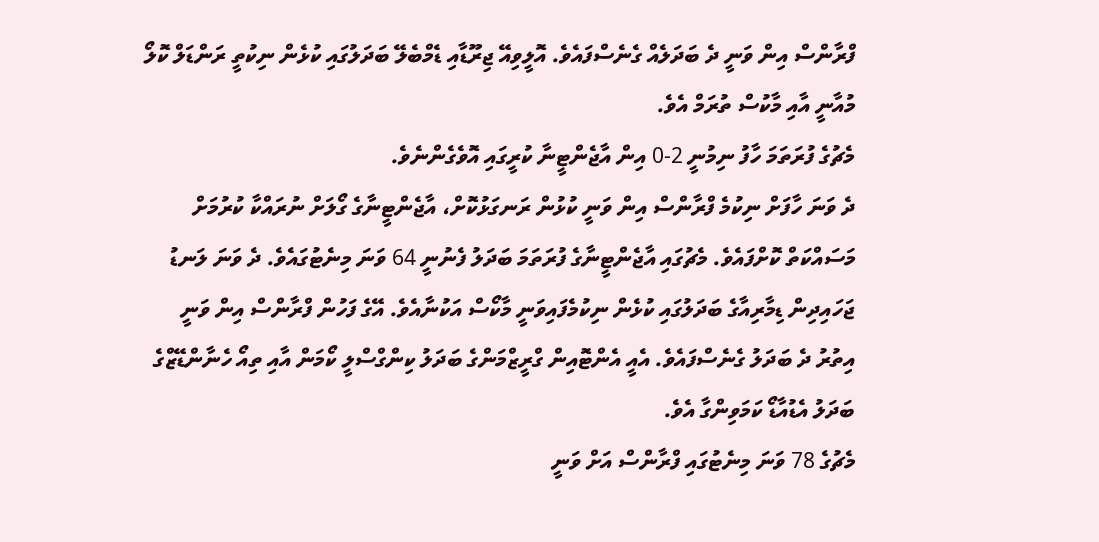ފްރާންސް އިން ވަނީ ދެ ބަދަލެއް ގެނެސްފައެވެ. އޮލީވިއޭ ޖިރޫޑާއި ޑެމްބެލޭ ބަދަލުގައި ކުޅެން ނިކުތީ ރަންޑަލް ކޮލޯ މުއާނީ އާއި މާކުސް ތުރަމް އެވެ.
މެޗުގެ ފުރަތަމަ ހާފު ނިމުނީ 2-0 އިން އާޖެންޓީނާ ކުރީގައި އޮވެގެންނެވެ.
ދެ ވަނަ ހާފަށް ނިކުމެ ފްރާންސް އިން ވަނީ ކުޅުން ރަނގަޅުކޮށް، އާޖެންޓީނާގެ ގޯލަށް ނުރައްކާ ކުރުމަށް މަސައްކަތް ކޮށްފައެވެ. މެޗުގައި އާޖެންޓީނާގެ ފުރަތަމަ ބަދަލު ފެނުނީ 64 ވަނަ މިނެޓުގައެވެ. ދެ ވަނަ ލަނޑު ޖަހައިދިން ޑިމާރިއާގެ ބަދަލުގައި ކުޅެން ނިކުމެފައިވަނީ މާކޯސް އަކުނާއެވެ. އޭގެ ފަހުން ފްރާންސް އިން ވަނީ އިތުރު ދެ ބަދަލު ގެނެސްފައެވެ. އެއީ އެންޓޮއިން ގްރީޒްމަންގެ ބަދަލު ކިންގްސްލީ ކޯމަން އާއި ތިއޯ ހެނާންޑޭޒްގެ ބަދަލު އެޑުއާޑޯ ކަމަވިންގާ އެވެ.
މެޗުގެ 78 ވަނަ މިނެޓުގައި ފްރާންސް އަށް ވަނީ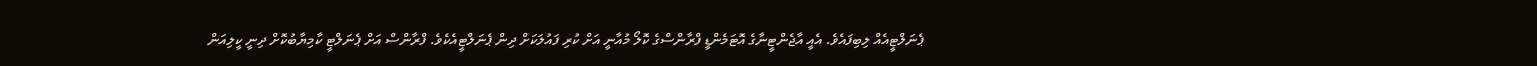ޕެނަލްޓީއެއް ލިބިފައެވެ. އެއީ އާޖެންޓީނާގެ އޮޓަމެންޑީ ފްރާންސްގެ ކޮލޯ މުއާނީ އަށް ކުރި ފައުލަކަށް ދިން ޕެނަލްޓީއެކެވެ. ފްރާންސް އަށް ޕެނަލްޓީ ކާމިޔާބުކޮށް ދިނީ ކީލިއަން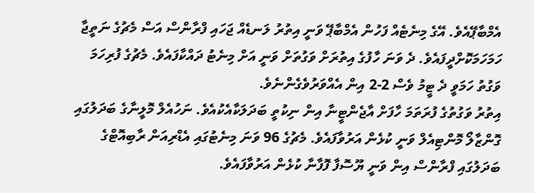އެމްބާޕޭއެވެ. އޭގެ މިނެޓެއް ފަހުން އެމްބާޕޭ ވަނީ އިތުރު ލަނޑެއް ޖަހައި ފްރާންސް އަސް މެޗުގެ ނަތީޖާ ހަމަހަމަކޮށްދީފައެވެ. ދެ ވަނަ ހާފުގެ އިތުރަށް ވަގުތަށް ވަނީ އަށް މިނެޓު ދައްކާފައެވެ. މެޗުގެ ފުރިހަމަ ވަގުތު ހަމަވީ ދެ ޓީމު ވެސް 2-2 އިން އެއްވަރުވެގެންނެވެ.
އިތުރު ވަގުތުގެ ފުރަތަމަ ހާފަށް އާޖެންޓީނާ އިން ނިކުތީ ބަދަލަކާއެކުއެވެ. ނަހުއެލް މޮލީނާގެ ބަދަލުގައި ގޮންޒާލޯ މޮންޓިއެލް ވަނީ ކުޅެން އަރުވާފައެވެ. މެޗުގެ 96 ވަނަ މިނެޓުގައި އެޑްރިއަން ރާބިއޮޓްގެ ބަދަލުގައި ފްރާންސް އިން ވަނީ ޔޫސޮފާ ފޮފާނާ ކުޅެން އަރުވާފައެވެ.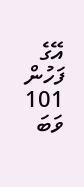އޭގެ ފަހުން 101 ވަބަ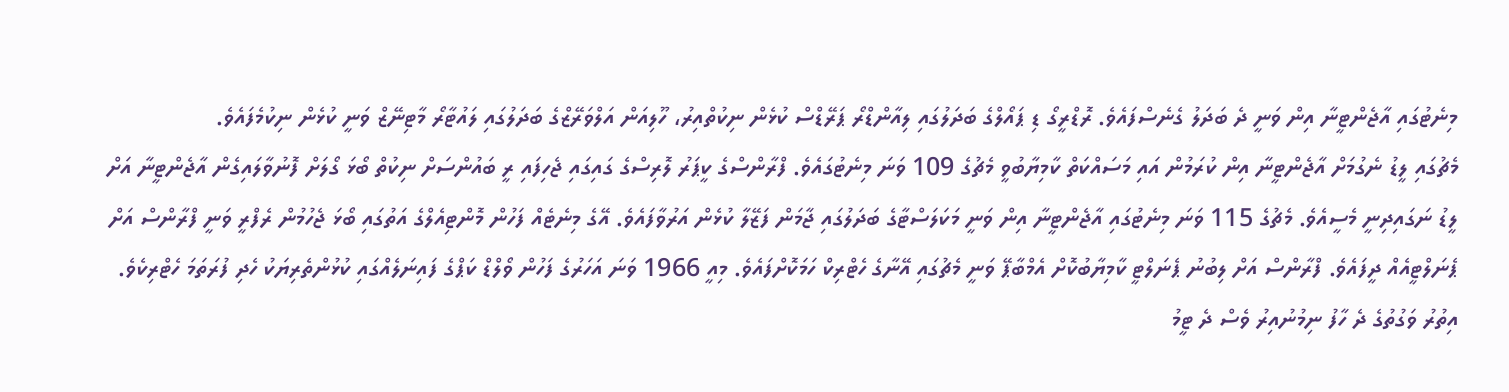މިނެޓުގައި އާޖެންޓީނާ އިން ވަނީ ދެ ބަދަލު ގެނެސްފައެވެ. ރޮޑްރީގޯ ޑި ޕައޯލްގެ ބަދަލުގައި ލިއާންޑްރޯ ޕަރޭޑްސް ކުޅެން ނިކުތްއިރު، ހޫލިއަން އަލްވަރޭޒްގެ ބަދަލުގައި ލައުޓާރޯ މާޓިނޭޒް ވަނީ ކުޅެން ނިކުމެފައެވެ.
މެޗުގައި ލީޑު ނެގުމަށް އާޖެންޓީނާ އިން ކުރަމުން އައި މަސައްކަތް ކާމިޔާބުވީ މެޗުގެ 109 ވަނަ މިނެޓުގައެވެ. ފްރާންސްގެ ކީޕަރު ލޮރިސްގެ ގައިގައި ޖެހިފައި ރީ ބައުންސަށް ނިކުތް ބޯޅަ ގޯލަށް ފޮނުވާލައިގެން އާޖެންޓީނާ އަށް ލީޑު ނަގައިދިނީ މެސީއެވެ. މެޗުގެ 115 ވަނަ މިނެޓުގައި އާޖެންޓީނާ އިން ވަނީ މަކަލަސްޓާގެ ބަދަލުގައި ޖާމަން ފަޒޭލާ ކުޅެން އަރުވާފައެވެ. އޭގެ މިނެޓެއް ފަހުން މޮންޓިއެލްގެ އަތުގައި ބޯޅަ ޖެހުމުން ރެފްރީ ވަނީ ފްރާންސް އަށް ޕެނަލްޓީއެއް ދީފައެވެ. ފްރާންސް އަށް ލިބުނު ޕެނަލްޓީ ކާމިޔާބުކޮށް އެމްބާޕޭ ވަނީ މެޗުގައި އޭނާގެ ހެޓްރިކް ހަމަކޮށްފައެވެ. މިއީ 1966 ވަނަ އަހަރުގެ ފަހުން ވޯލްޑް ކަޕްގެ ފައިނަލެއްގައި ކުޅުންތެރިޔަކު ހެދި ފުރަތަމަ ހެޓްރިކެވެ.
އިތުރު ވަގުތުގެ ދެ ހާފު ނިމުނުއިރު ވެސް ދެ ޓީމު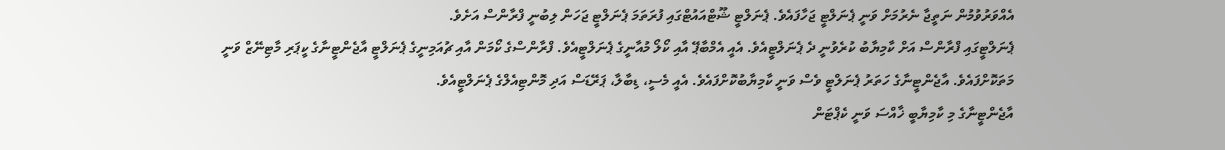އެއްވަރުވުމުން ނަތީޖާ ނެރުމަށް ވަނީ ޕެނަލްޓީ ޖަހާފައެވެ. ޕެނަލްޓީ ޝޫޓްއައުޓްގައި ފުރަތަމަ ޕެނަލްޓީ ޖަހަން ލިބުނީ ފްރާންސް އަށެވެ.
ޕެނަލްޓީގައި ފްރާންސް އަށް ކާމިޔާބު ކުރެވުނީ ދެ ޕެނަލްޓީއެވެ. އެއީ އެމްބާޕޭ އާއި ކޯލޯ މުއާނީގެ ޕެނަލްޓީއެވެ. ފްރާންސްގެ ކޯމަން އާއި ޗުއަމިނީގެ ޕެނަލްޓީ އާޖެންޓީނާގެ ކީޕަރި މާޓިނޭޒް ވަނީ މަތަކޮށްފައެވެ. އާޖެންޓީނާގެ ހަތަރު ޕެނަލްޓީ ވެސް ވަނީ ކާމިޔާބުކޮށްފައެވެ. އެއީ މެސީ، ޑިބާލާ، ޕަރޭޑަސް އަދި މޮންޓިއެލްގެ ޕެނަލްޓީއެވެ.
އާޖެންޓީނާގެ މި ކާމިޔާބީ ޚާއްސަ ވަނީ ކެޕްޓަން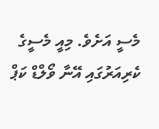މެސީ އަށެވެ. މިއީ މެސީގެ ކެރިއަރުގައި އޭނާ ވޯލްޑް ކަޕް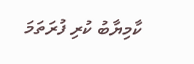ކާމިޔާބު ކުރި ފުރަތަމަ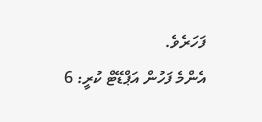ފަހަރެވެ.
އެންމެ ފަހުން އަޕްޑޭޓް ކުރީ: 6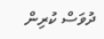ދުވަސް ކުރިން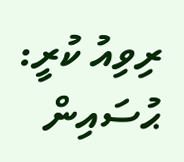ރިވިއު ކުރީ: ޙުސައިން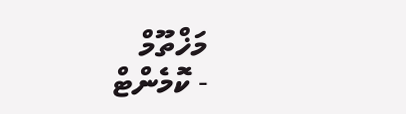މަޚްތޫމް
- ކޮމެންޓް